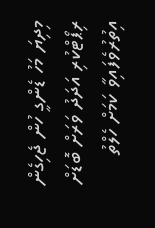މިދިޔަ މަހު ޑެންގީ ހުން ޖެހިގެން ރިޕޯޓްކުރި އަދަދު ވަރަށް ބޮޑަށް އިތުރުވެފައިވާ ކަމަށް ހެލްތު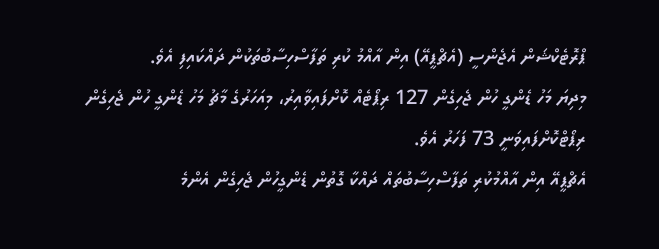ޕްރޮޓެކްޝަން އެޖެންސީ (އެޗްޕީއޭ) އިން އާއްމު ކުރި ތަފާސްހިސާބުތަކުން ދައްކައިފި އެވެ.
މިދިޔަ މަހު ޑެންގީ ހުން ޖެހިގެން 127 ރިޕޯޓެއް ކޮށްފައިވާއިރު، މިއަހަރުގެ މާޗު މަހު ޑެންގީ ހުން ޖެހިގެން ރިޕޯޓްކޮށްފައިވަނީ 73 ފަހަރު އެވެ.
އެޗްޕީއޭ އިން އާއްމުކުރި ތަފާސްހިސާބުތައް ދައްކާ ގޮތުން ޑެންގީހުން ޖެހިގެން އެންމެ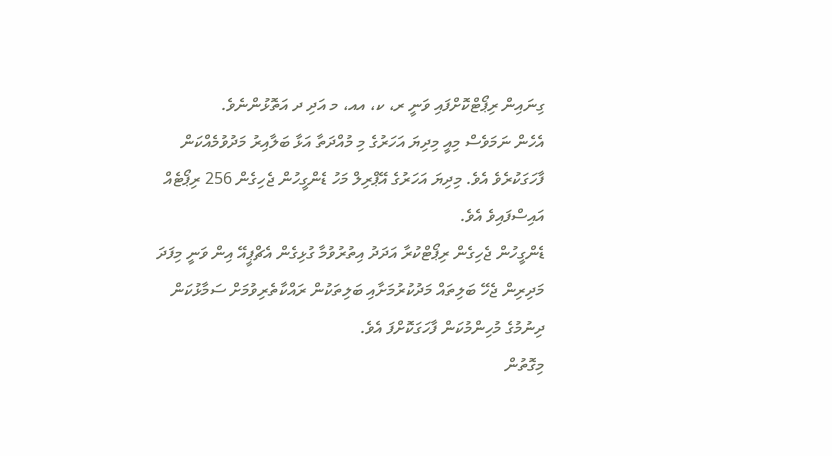ގިނައިން ރިޕޯޓްކޮށްފައި ވަނީ ރ، ކ، އއ، މ އަދި ދ އަތޮޅުންނެވެ.
އެހެން ނަމަވެސް މިއީ މިދިޔަ އަހަރުގެ މި މުއްދަތާ އަޅާ ބަލާއިރު މަދުވުމެއްކަން ފާހަގަކުރެވެ އެވެ. މިދިޔަ އަހަރުގެ އޭޕްރިލް މަހު ޑެންގީހުން ޖެހިގެން 256 ރިޕޯޓެއް އައިސްފައިވެ އެވެ.
ޑެންގީހުން ޖެހިގެން ރިޕޯޓްކުރާ އަދަދު އިތުރުވުމާ ގުޅިގެން އެޗްޕީއޭ އިން ވަނީ މިފަދަ މަދިރިން ޖެހޭ ބަލިތައް މަދުކުރުމަށާއި ބަލިތަކުން ރައްކާތެރިވުމަށް ސަމާޅުކަން ދިނުމުގެ މުހިންމުކަން ފާހަގަކޮށްފަ އެވެ.
މިގޮތުން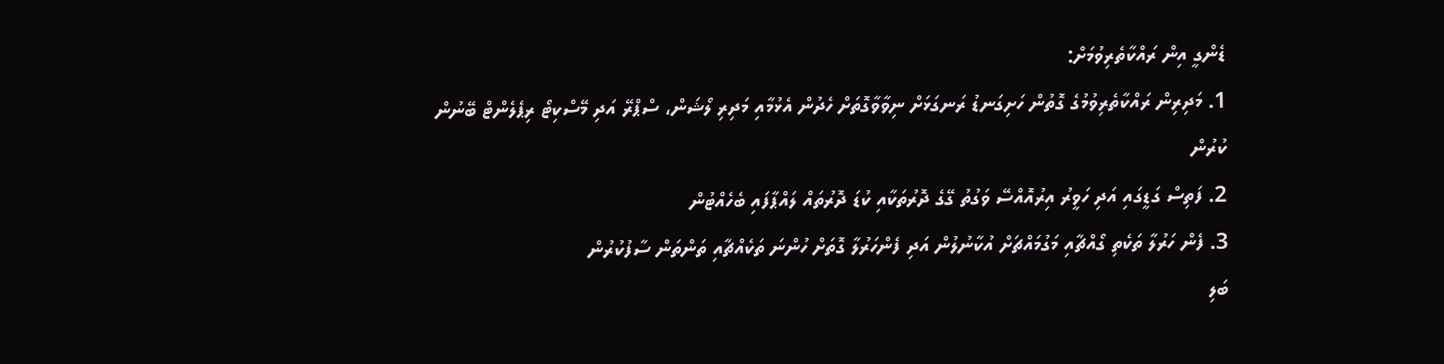ޑެންގީ އިން ރައްކާތެރިވުމަށް:
1. މަދިރިން ރައްކާތެރިވުމުގެ ގޮތުން ހަށިގަނޑު ރަނގަޅަށް ނިވާވާގޮތަށް ހެދުން އެޅުމާއި މަދިރި ލޯޝަން، ސްޕްރޭ އަދި މޭސްކިޓޯ ރިޕެލެންޓް ބޭނުން ކުރުން
2. ފަތިސް ގަޑީގައި އަދި ހަވީރު އިރުއޮއްސޭ ވަގުތު ގޭގެ ދޮރުތަކާއި ކުޑަ ދޮރުތައް ލައްޕާފައި ބެހެއްޓުން
3. ފެން ހަރުލާ ތަކެތި ގޯއްޗާއި މަގުމައްޗަށް އުކާނުލުން އަދި ފެންހަރުލާ ގޮތަށް ހުންނަ ތަކެއްޗާއި ތަންތަން ސާފުކުރުން
ބަލި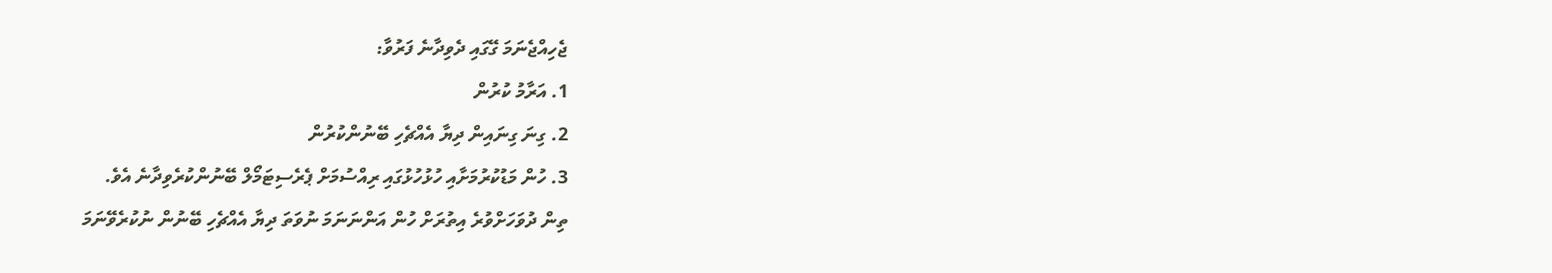ޖެހިއްޖެނަމަ ގޭގައި ދެވިދާނެ ފަރުވާ:
1. އަރާމު ކުރުން
2. ގިނަ ގިނައިން ދިޔާ އެއްޗެހި ބޭނުންކުރުން
3. ހުން މަޑުކުރުމަށާއި ހުޅުހުޅުގައި ރިއްސުމަށް ޕެރެސިޓަމޯލް ބޭނުންކުރެވިދާނެ އެވެ.
ތިން ދުވަހަށްވުރެ އިތުރަށް ހުން އަންނަނަމަ ނުވަތަ ދިޔާ އެއްޗެހި ބޭނުން ނުކުރެވޭނަމަ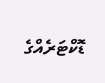ޑޮކްޓަރެއްގެ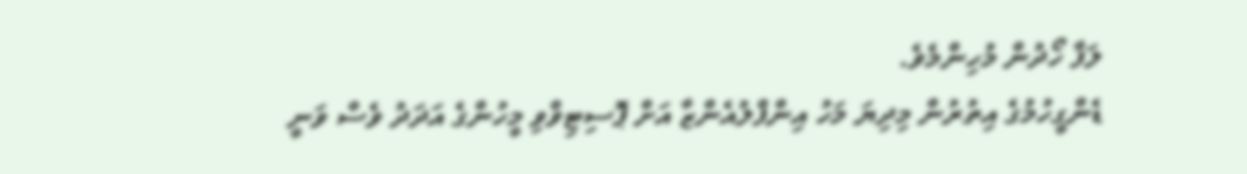ލަފާ ހޯދުން މުހިންމެވެ.
ޑެންގީހުމުގެ އިތުރުން މިދިޔަ މަހު އިންފްލުއެންޒާ އަށް ޕޮސިޓިވްވި މީހުންގެ އަދަދު ވެސް ވަނީ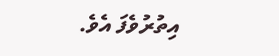އިތުރުވެފަ އެވެ.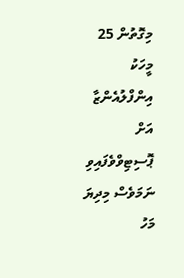މިގޮތުން 25 މީހަކު އިންފްލުއެންޒާ އަށް ޕޮސިޓިވްވެފައިވި ނަމަވެސް މިދިޔަ މަހު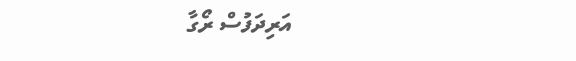އަރިދަފުސް ރޯގާ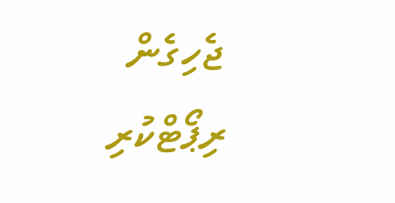ޖެހިގެން ރިޕޯޓްކުރި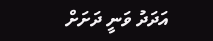އަދަދު ވަނީ ދަށަށް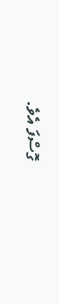ގޮސްފަ އެވެ.